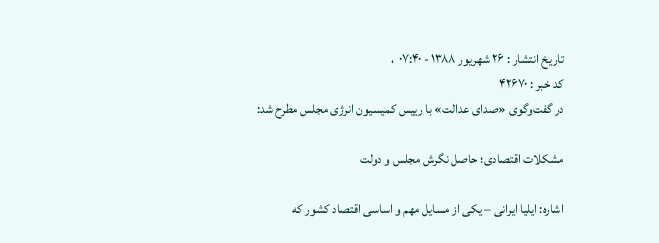تاریخ انتشار : ۲۶ شهريور ۱۳۸۸ - ۰۷:۴۰  ،
کد خبر : ۴۲۶۷۰
در گفت‌وگوی «صدای عدالت» با رییس کمیسیون انرژی مجلس مطرح شد:

مشکلات اقتصادی؛ حاصل نگرش مجلس و دولت

اشاره: ایلیا ایرانی – یکی از مسایل مهم و اساسی اقتصاد کشور که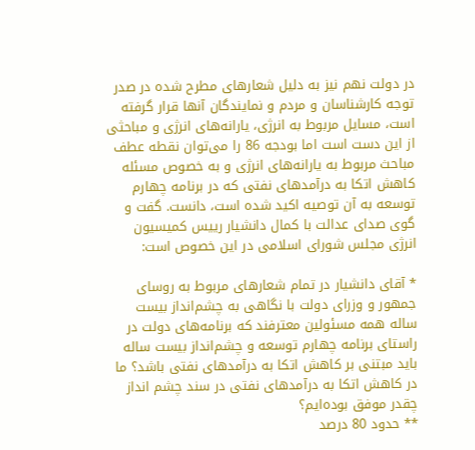در دولت نهم نیز به دلیل شعارهای مطرح شده در صدر توجه کارشناسان و مردم و نمایندگان آنها قرار گرفته است، مسایل مربوط به انرژی، یارانه‌های انرژی و مباحثی از این دست است اما بودجه 86 را می‌توان نقطه عطف مباحث مربوط به یارانه‌های انرژی و به خصوص مسئله کاهش اتکا به درآمدهای نفتی که در برنامه چهارم توسعه به آن توصیه اکید شده است، دانست. گفت و گوی صدای عدالت با کمال دانشیار رییس کمیسیون انرژی مجلس شورای اسلامی در این خصوص است:

* آقای دانشیار در تمام شعارهای مربوط به روسای جمهور و وزرای دولت با نگاهی به چشم‌انداز بیست ساله همه مسئولین معترفند که برنامه‌های دولت در راستای برنامه چهارم توسعه و چشم‌انداز بیست ساله باید مبتنی بر کاهش اتکا به درآمدهای نفتی باشد؟ ما در کاهش اتکا به درآمدهای نفتی در سند چشم‌ انداز چقدر موفق بوده‌ایم؟
** حدود 80 درصد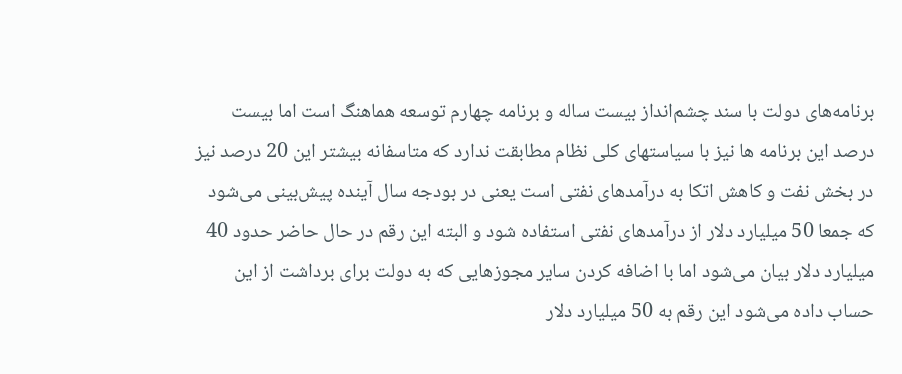برنامه‌های دولت با سند چشم‌انداز بیست ساله و برنامه چهارم توسعه هماهنگ است اما بیست درصد این برنامه ها نیز با سیاستهای کلی نظام مطابقت ندارد که متاسفانه بیشتر این 20 درصد نیز در بخش نفت و کاهش اتکا به درآمدهای نفتی است یعنی در بودجه سال آینده پیش‌بینی می‌شود که جمعا 50 میلیارد دلار از درآمدهای نفتی استفاده شود و البته این رقم در حال حاضر حدود 40 میلیارد دلار بیان می‌شود اما با اضافه کردن سایر مجوز‌هایی که به دولت برای برداشت از این حساب داده می‌شود این رقم به 50 میلیارد دلار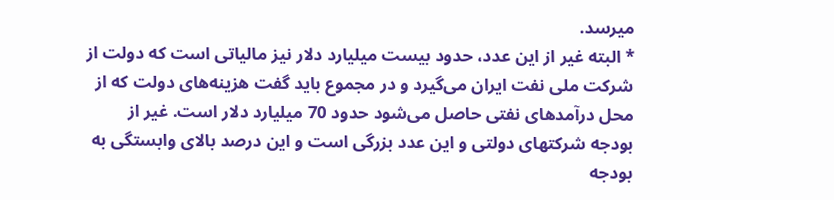میرسد.
* البته غیر از این عدد، حدود بیست میلیارد دلار نیز مالیاتی است که دولت از شرکت ملی نفت ایران می‌گیرد و در مجموع باید گفت هزینه‌های دولت که از محل درآمدهای نفتی حاصل می‌شود حدود 70 میلیارد دلار است. غیر از بودجه شرکتهای دولتی و این عدد بزرگی است و این درصد بالای وابستگی به بودجه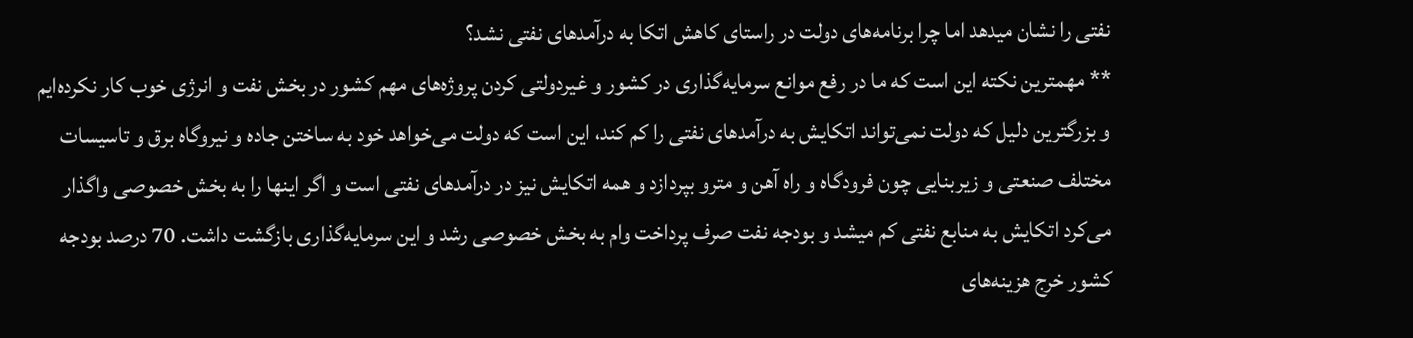نفتی را نشان میدهد اما چرا برنامه‌های دولت در راستای کاهش اتکا به درآمدهای نفتی نشد؟
** مهمترین نکته این است که ما در رفع موانع سرمایه‌گذاری در کشور و غیردولتی کردن پروژه‌های مهم کشور در بخش نفت و انرژی خوب کار نکرده‌ایم و بزرگترین دلیل که دولت نمی‌تواند اتکایش به درآمدهای نفتی را کم کند، این است که دولت می‌خواهد خود به ساختن جاده و نیروگاه برق و تاسیسات مختلف صنعتی و زیربنایی چون فرودگاه و راه آهن و مترو بپردازد و همه اتکایش نیز در درآمدهای نفتی است و اگر اینها را به بخش خصوصی واگذار می‌کرد اتکایش به منابع نفتی کم میشد و بودجه نفت صرف پرداخت وام به بخش خصوصی رشد و این سرمایه‌گذاری بازگشت داشت. 70 درصد بودجه کشور خرج هزینه‌های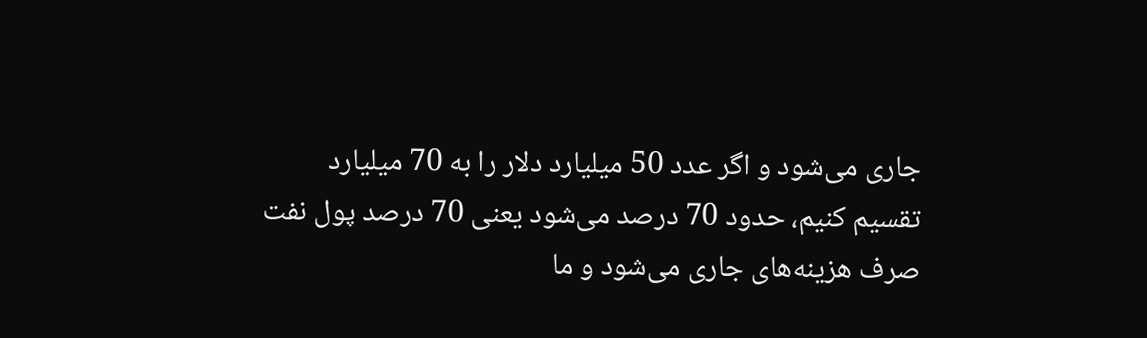جاری می‌شود و اگر عدد 50 میلیارد دلار را به 70 میلیارد تقسیم کنیم، حدود 70 درصد می‌شود یعنی 70 درصد پول نفت صرف هزینه‌های جاری می‌شود و ما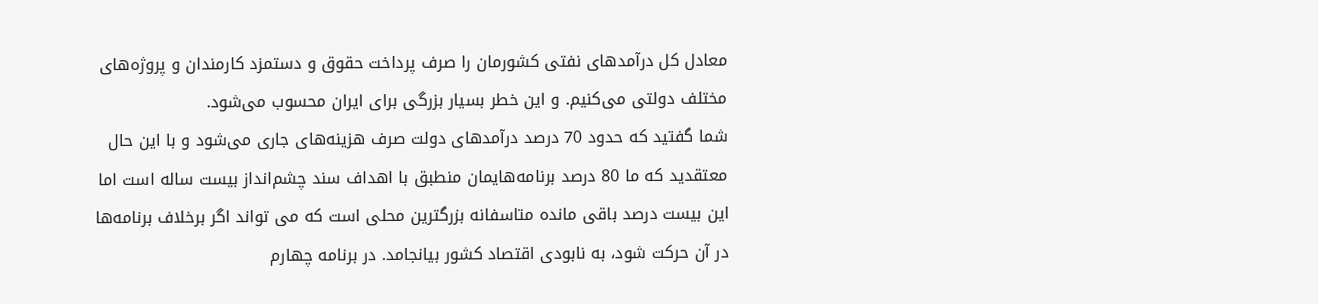معادل کل درآمدهای نفتی کشورمان را صرف پرداخت حقوق و دستمزد کارمندان و پروژه‌های مختلف دولتی می‌کنیم. و این خطر بسیار بزرگی برای ایران محسوب می‌شود.
شما گفتید که حدود 70 درصد درآمدهای دولت صرف هزینه‌های جاری می‌شود و با این حال معتقدید که ما 80 درصد برنامه‌هایمان منطبق با اهداف سند چشم‌انداز بیست ساله است اما این بیست درصد باقی مانده متاسفانه بزرگترین محلی است که می تواند اگر برخلاف برنامه‌ها در آن حرکت شود، به نابودی اقتصاد کشور بیانجامد. در برنامه چهارم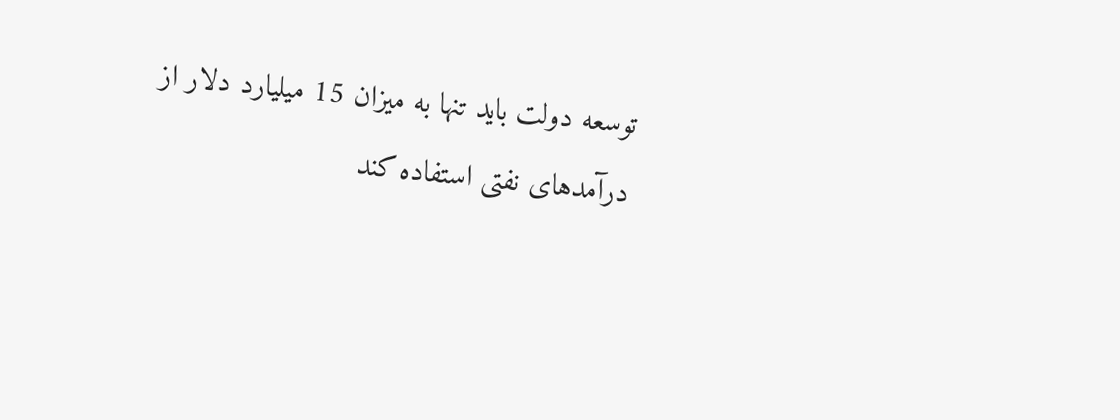توسعه دولت باید تنها به میزان 15 میلیارد دلار از درآمدهای نفتی استفاده کند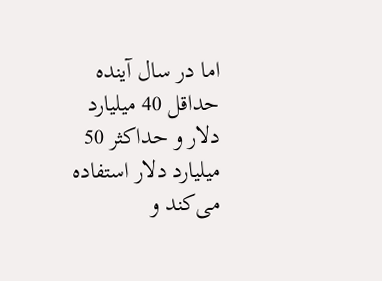اما در سال آینده حداقل 40 میلیارد دلار و حداکثر 50 میلیارد دلار استفاده می‌کند و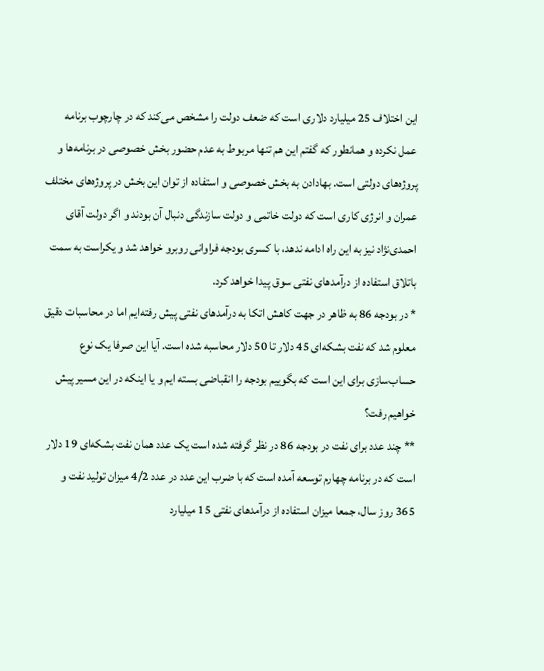این اختلاف 25 میلیارد دلاری است که ضعف دولت را مشخص می‌کند که در چارچوب برنامه عمل نکرده و همانطور که گفتم این هم تنها مربوط به عدم حضور بخش خصوصی در برنامه‌ها و پروژه‌های دولتی است. بهادادن به بخش خصوصی و استفاده از توان این بخش در پروژه‌های مختلف عمران و انرژی کاری است که دولت خاتمی و دولت سازندگی دنبال آن بودند و اگر دولت آقای احمدی‌نژاد نیز به این راه ادامه ندهد، با کسری بودجه فراوانی روبرو خواهد شد و یکراست به سمت باتلاق استفاده از درآمدهای نفتی سوق پیدا خواهد کرد.
* در بودجه 86 به ظاهر در جهت کاهش اتکا به درآمدهای نفتی پیش رفته‌ایم اما در محاسبات دقیق معلوم شد که نفت بشکه‌ای 45 دلار تا 50 دلار محاسبه شده است. آیا این صرفا یک نوع حساب‌سازی برای این است که بگوییم بودجه را انقباضی بسته ایم و یا اینکه در این مسیر پیش خواهیم رفت؟
** چند عدد برای نفت در بودجه 86 در نظر گرفته شده است یک عدد همان نفت بشکه‌ای 19 دلار است که در برنامه چهارم توسعه آمده است که با ضرب این عدد در عدد 4/2 میزان تولید نفت و 365 روز سال، جمعا میزان استفاده از درآمدهای نفتی 15 میلیارد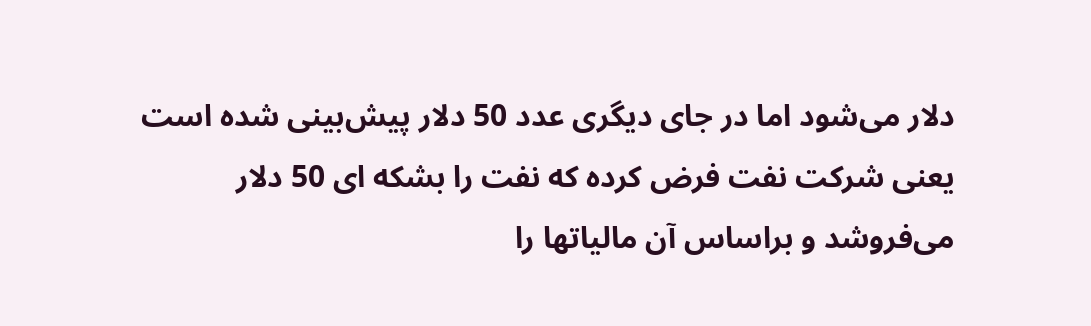دلار می‌شود اما در جای دیگری عدد 50 دلار پیش‌بینی شده است یعنی شرکت نفت فرض کرده که نفت را بشکه ای 50 دلار می‌فروشد و براساس آن مالیاتها را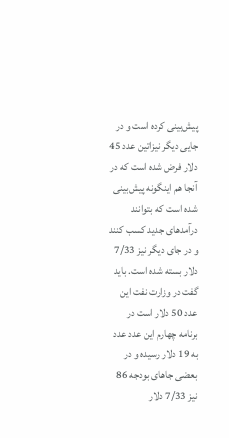پیش‌بینی کرده است و در جایی دیگر نیزاتین عدد 45 دلار فرض شده است که در آنجا هم اینگونه پیش‌بینی شده است که بتوانند درآمدهای جدید کسب کنند و در جای دیگر نیز 7/33 دلار بسته شده است. باید گفت در وزارت نفت این عدد 50 دلار است در برنامه چهارم این عدد عدد به 19 دلار رسیده و در بعضی جاهای بودجه 86 نیز 7/33 دلار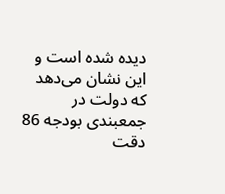دیده شده است و این نشان می‌دهد که دولت در جمعبندی بودجه 86 دقت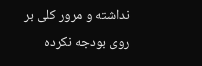نداشته و مرور کلی بر روی بودجه نکرده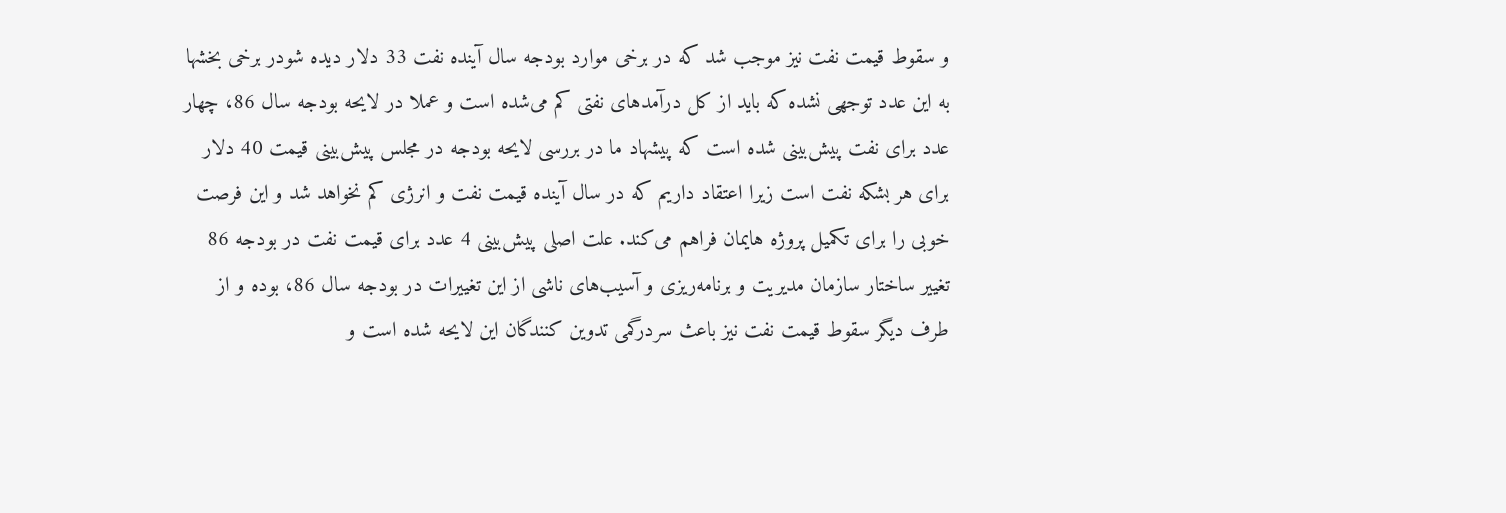و سقوط قیمت نفت نیز موجب شد که در برخی موارد بودجه سال آینده نفت 33 دلار دیده شودر برخی بخشها به این عدد توجهی نشده که باید از کل درآمدهای نفتی کم می‌شده است و عملا در لایحه بودجه سال 86، چهار عدد برای نفت پیش‌بینی شده است که پیشهاد ما در بررسی لایحه بودجه در مجلس پیش‌بینی قیمت 40 دلار برای هر بشکه نفت است زیرا اعتقاد داریم که در سال آینده قیمت نفت و انرژی کم نخواهد شد و این فرصت خوبی را برای تکمیل پروژه هایمان فراهم می‌کند. علت اصلی پیش‌بینی 4 عدد برای قیمت نفت در بودجه 86 تغییر ساختار سازمان مدیریت و برنامه‌ریزی و آسیب‌های ناشی از این تغییرات در بودجه سال 86، بوده و از طرف دیگر سقوط قیمت نفت نیز باعث سردرگمی تدوین کنندگان این لایحه شده است و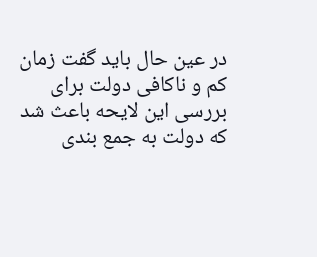در عین حال باید گفت زمان کم و ناکافی دولت برای بررسی این لایحه باعث شد که دولت به جمع بندی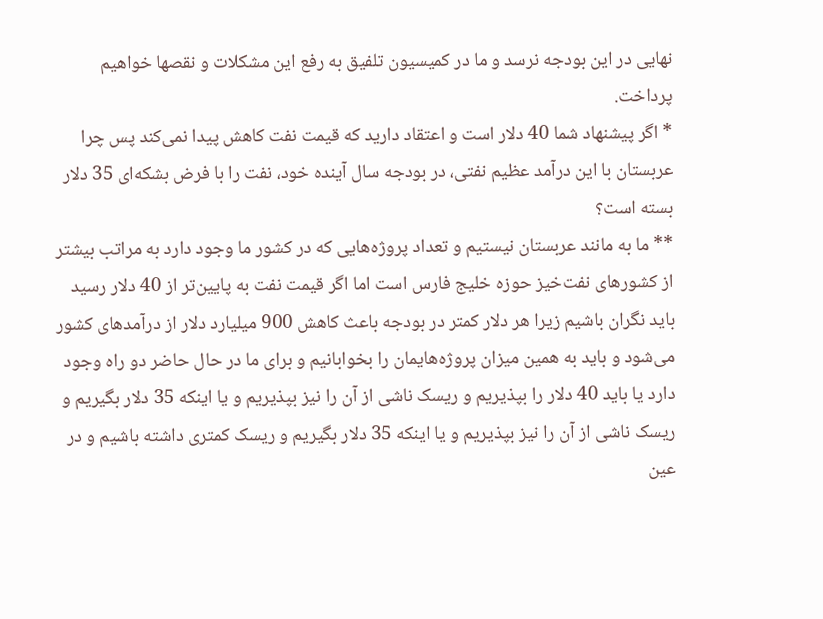نهایی در این بودجه نرسد و ما در کمیسیون تلفیق به رفع این مشکلات و نقصها خواهیم پرداخت.
* اگر پیشنهاد شما 40 دلار است و اعتقاد دارید که قیمت نفت کاهش پیدا نمی‌کند پس چرا عربستان با این درآمد عظیم نفتی، در بودجه سال آینده خود، نفت را با فرض بشکه‌ای 35 دلار بسته است؟
** ما به مانند عربستان نیستیم و تعداد پروژه‌هایی که در کشور ما وجود دارد به مراتب بیشتر از کشورهای نفت‌خیز حوزه خلیج فارس است اما اگر قیمت نفت به پایین‌تر از 40 دلار رسید باید نگران باشیم زیرا هر دلار کمتر در بودجه باعث کاهش 900 میلیارد دلار از درآمدهای کشور می‌شود و باید به همین میزان پروژه‌هایمان را بخوابانیم و برای ما در حال حاضر دو راه وجود دارد یا باید 40 دلار را بپذیریم و ریسک ناشی از آن را نیز بپذیریم و یا اینکه 35 دلار بگیریم و ریسک ناشی از آن را نیز بپذیریم و یا اینکه 35 دلار بگیریم و ریسک کمتری داشته باشیم و در عین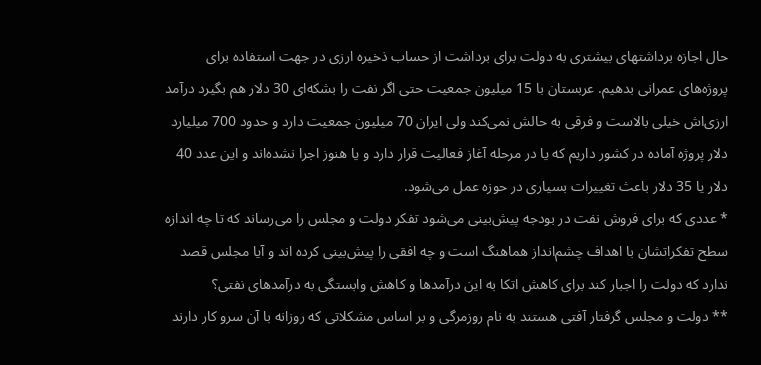حال اجازه برداشتهای بیشتری به دولت برای برداشت از حساب ذخیره ارزی در جهت استفاده برای پروژه‌های عمرانی بدهیم. عربستان با 15 میلیون جمعیت حتی اگر نفت را بشکه‌ای 30 دلار هم بگیرد درآمد ارزی‌اش خیلی بالاست و فرقی به حالش نمی‌کند ولی ایران 70 میلیون جمعیت دارد و حدود 700 میلیارد دلار پروژه آماده در کشور داریم که یا در مرحله آغاز فعالیت قرار دارد و یا هنوز اجرا نشده‌اند و این عدد 40 دلار یا 35 دلار باعث تغییرات بسیاری در حوزه عمل می‌شود.
* عددی که برای فروش نفت در بودجه پیش‌بینی می‌شود تفکر دولت و مجلس را می‌رساند که تا چه اندازه سطح تفکراتشان با اهداف چشم‌انداز هماهنگ است و چه افقی را پیش‌بینی کرده اند و آیا مجلس قصد ندارد که دولت را اجبار کند برای کاهش اتکا به این درآمدها و کاهش وابستگی به درآمدهای نفتی؟
** دولت و مجلس گرفتار آفتی هستند به نام روزمرگی و بر اساس مشکلاتی که روزانه با آن سرو کار دارند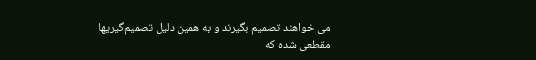می خواهند تصمیم بگیرند و به همین دلیل تصمیم‌گیریها مقطعی شده که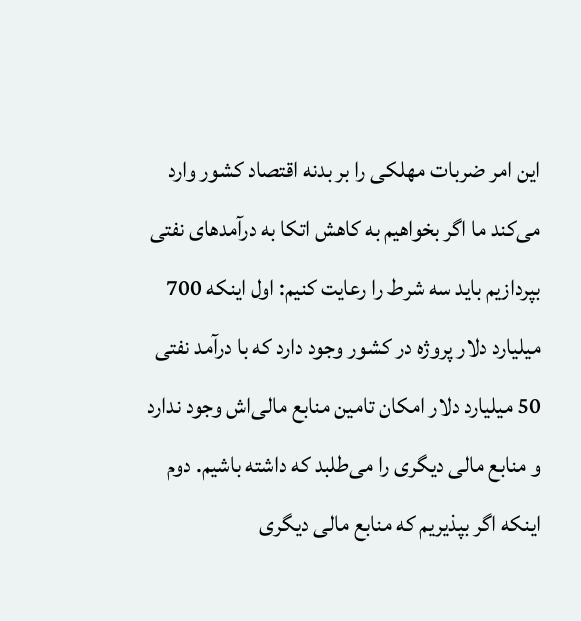این امر ضربات مهلکی را بر بدنه اقتصاد کشور وارد می‌کند ما اگر بخواهیم به کاهش اتکا به درآمدهای نفتی بپردازیم باید سه شرط را رعایت کنیم: اول اینکه 700 میلیارد دلار پروژه در کشور وجود دارد که با درآمد نفتی 50 میلیارد دلار امکان تامین منابع مالی‌اش وجود ندارد و منابع مالی دیگری را می‌طلبد که داشته باشیم. دوم اینکه اگر بپذیریم که منابع مالی دیگری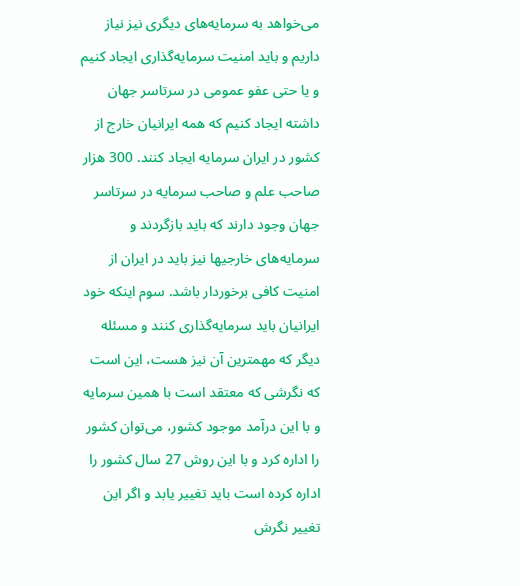می‌خواهد به سرمایه‌های دیگری نیز نیاز داریم و باید امنیت سرمایه‌گذاری ایجاد کنیم و یا حتی عفو عمومی در سرتاسر جهان داشته ایجاد کنیم که همه ایرانیان خارج از کشور در ایران سرمایه ایجاد کنند. 300 هزار صاحب علم و صاحب سرمایه در سرتاسر جهان وجود دارند که باید بازگردند و سرمایه‌های خارجیها نیز باید در ایران از امنیت کافی برخوردار باشد. سوم اینکه خود ایرانیان باید سرمایه‌گذاری کنند و مسئله دیگر که مهمترین آن نیز هست، این است که نگرشی که معتقد است با همین سرمایه و با این درآمد موجود کشور، می‌توان کشور را اداره کرد و با این روش 27 سال کشور را اداره کرده است باید تغییر یابد و اگر این تغییر نگرش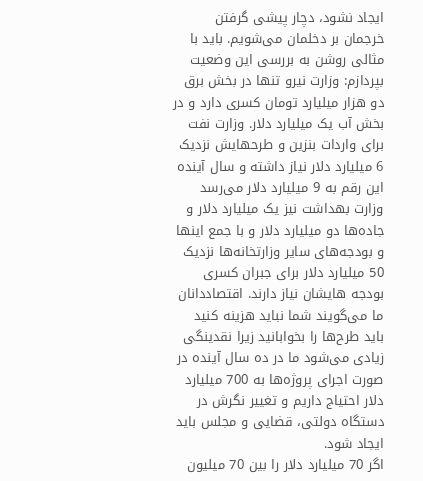ایجاد نشود، دچار پیشی گرفتن خرجمان بر دخلمان می‌شویم. باید با مثالی روشن به بررسی این وضعیت بپردازم: وزارت نیرو تنها در بخش برق دو هزار میلیارد تومان کسری دارد و در بخش آب یک میلیارد دلار. وزارت نفت برای واردات بنزین و طرحهایش نزدیک 6 میلیارد دلار نیاز داشته و سال آینده این رقم به 9 میلیارد دلار می‌رسد وزارت بهداشت نیز یک میلیارد دلار و جاده‌ها دو میلیارد دلار و با جمع اینها و بودجه‌های سایر وزارتخانه‌ها نزدیک 50 میلیارد دلار برای جبران کسری بودجه هایشان نیاز دارند. اقتصاددانان ما می‌گویند شما نباید هزینه کنید باید طرح‌ها را بخوابانید زیرا نقدینگی زیادی می‌شود ما در ده سال آینده در صورت اجرای پروژه‌ها به 700 میلیارد دلار احتیاج داریم و تغییر نگرش در دستگاه دولتی، قضایی و مجلس باید ایجاد شود.
اگر 70 میلیارد دلار را بین 70 میلیون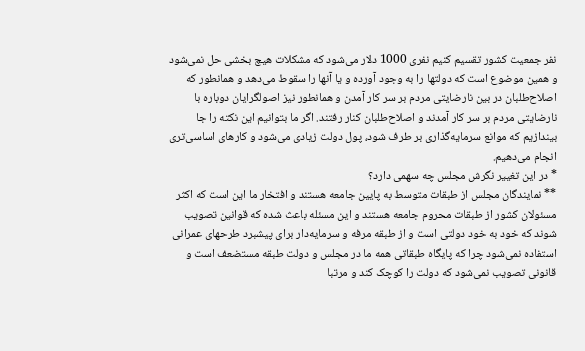نفر جمعیت کشور تقسیم کنیم نفری 1000 دلار می‌شود که مشکلات هیچ بخشی حل نمی‌شود و همین موضوع است که دولتها را به وجود آورده و یا آنها را سقوط می‌دهد و همانطور که اصلاح‌طلبان در بین نارضایتی مردم بر سر کار آمدن و همانطور نیز اصولگرایان دوباره با نارضایتی مردم بر سر کار آمدند و اصلاح‌طلبان کنار رفتند. اگر ما بتوانیم این نکته را جا بیندازیم که موانع سرمایه‌گذاری بر طرف شود، پول دولت زیادی می‌شود و کارهای اساسی‌تری انجام می‌دهیم.
* در این تغییر نگرش مجلس چه سهمی دارد؟
** نمایندگان مجلس از طبقات متوسط به پایین جامعه هستند و افتخار ما این است که اکثر مسئولان کشور از طبقات محروم جامعه هستند و این مسئله باعث شده که قوانین تصویب شوند که خود به خود دولتی است و از طبقه مرفه و سرمایه‌دار برای پیشبرد طرحهای عمرانی استفاده نمی‌شود چرا که پایگاه طبقاتی همه ما در مجلس و دولت طبقه مستضعف است و قانونی تصویب نمی‌شود که دولت را کوچک کند و مرتبا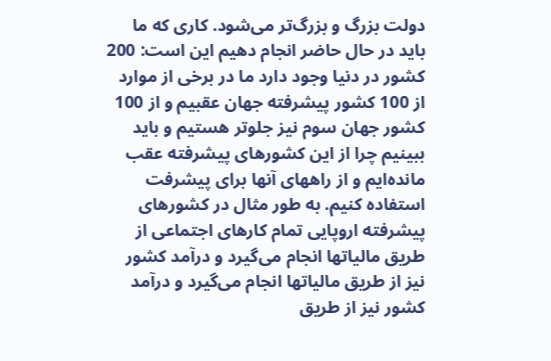دولت بزرگ و بزرگ‌تر می‌شود. کاری که ما باید در حال حاضر انجام دهیم این است: 200 کشور در دنیا وجود دارد ما در برخی از موارد از 100 کشور پیشرفته جهان عقبیم و از 100 کشور جهان سوم نیز جلوتر هستیم و باید ببینیم چرا از این کشورهای پیشرفته عقب مانده‌ایم و از راههای آنها برای پیشرفت استفاده کنیم. به طور مثال در کشورهای پیشرفته اروپایی تمام کارهای اجتماعی از طریق مالیاتها انجام می‌گیرد و درآمد کشور نیز از طریق مالیاتها انجام می‌گیرد و درآمد کشور نیز از طریق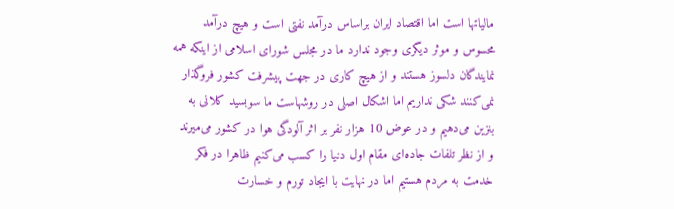مالیاتها است اما اقتصاد ایران براساس درآمد نفتی است و هیچ درآمد محسوس و موثر دیگری وجود ندارد ما در مجلس شورای اسلامی از اینکه همه نمایندگان دلسوز هستند و از هیچ کاری در جهت پیشرفت کشور فروگذار نمی‌کنند شکی نداریم اما اشکال اصلی در روشهاست ما سوبسید کلانی به بنزین می‌دهیم و در عوض 10 هزار نفر بر اثر آلودگی هوا در کشور می‌میرند و از نظر تلفات جاده‌ای مقام اول دنیا را کسب می‌کنیم ظاهرا در فکر خدمت به مردم هستیم اما در نهایت با ایجاد تورم و خسارت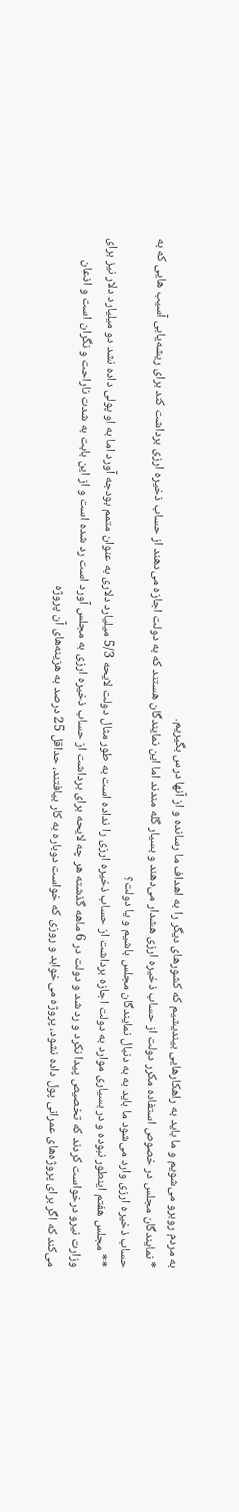به مردم روبرو می‌شویم و ما باید به راهکارهایی بیندیشیم که کشورهای دیگر را به اهداف ما رسانده و از آنها درس بگیریم.
* نمایندگان مجلس در خصوص استفاده مکرر دولت از حساب ذخیره ارزی هشدار می‌دهند و بسیار گله مندند اما این نمایندگان هستند که به دولت اجازه می‌دهند از حساب ذخیره ارزی برداشت کند برای ریشه‌یابی آسیب هایی که به حساب ذخیره ارزی وارد می‌شود ما باید به به دنبال نمایندگان مجلس باشیم و یا دولت؟
** مجلس هفتم اینطور نبوده و در بسیاری موارد به دولت اجازه برداشت از حساب ذخیره ارزی را نداده است به طور مثال دولت لایحه 5/3 میلیارد دلاری به عنوان متمم بودجه آورد اما به او پولی داده نشد دو میلیارد دلار نیز برای وزارت نیرو درخواست کردند که تخصیص پیدا نکرد و رد شد و دولت در 6 ماهه گذشته هر چه لایحه برای برداشت از حساب ذخیره ارزی به مجلس آورد است رد شده است و از این بابت به شدت ناراحت و نگران است و اذعان می‌کند که اگر برای پروژه‌های عمرانی پول داده نشود، پروژه می‌خوابد و روزی که خواست دوباره به کار بیافتند، حداقل 25 درصد به هزینه‌های آن پروژه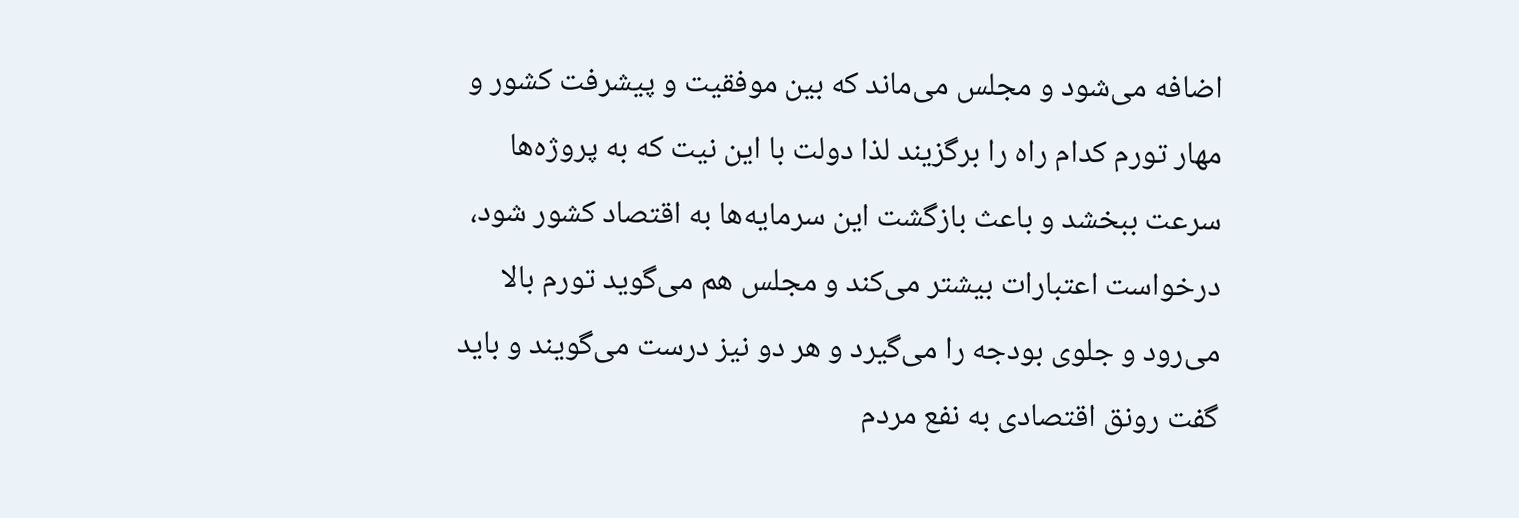اضافه می‌شود و مجلس می‌ماند که بین موفقیت و پیشرفت کشور و مهار تورم کدام راه را برگزیند لذا دولت با این نیت که به پروژه‌ها سرعت ببخشد و باعث بازگشت این سرمایه‌ها به اقتصاد کشور شود، درخواست اعتبارات بیشتر می‌کند و مجلس هم می‌گوید تورم بالا می‌رود و جلوی بودجه را می‌گیرد و هر دو نیز درست می‌گویند و باید گفت رونق اقتصادی به نفع مردم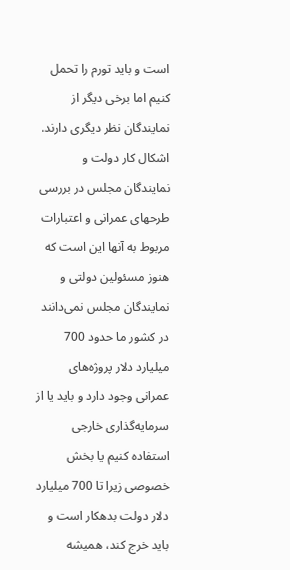است و باید تورم را تحمل کنیم اما برخی دیگر از نمایندگان نظر دیگری دارند. اشکال کار دولت و نمایندگان مجلس در بررسی طرحهای عمرانی و اعتبارات مربوط به آنها این است که هنوز مسئولین دولتی و نمایندگان مجلس نمی‌دانند در کشور ما حدود 700 میلیارد دلار پروژه‌های عمرانی وجود دارد و باید یا از سرمایه‌گذاری خارجی استفاده کنیم یا بخش خصوصی زیرا تا 700 میلیارد دلار دولت بدهکار است و باید خرج کند، همیشه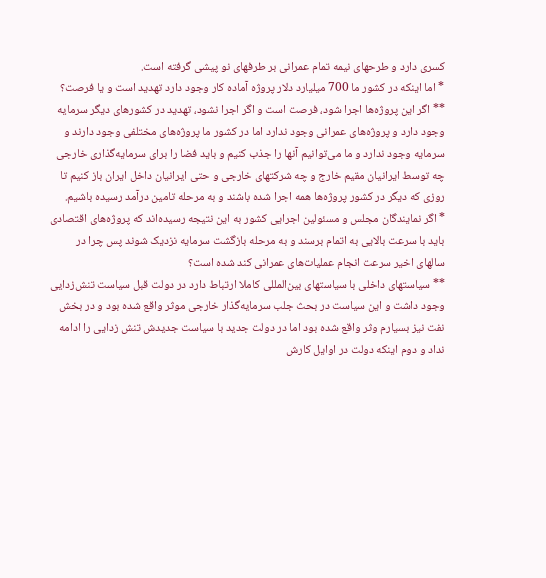کسری دارد و طرحهای نیمه تمام عمرانی بر طرفهای نو پیشی گرفته است.
* اما اینکه در کشور ما 700 میلیارد دلار پروژه آماده کار وجود دارد تهدید است و یا فرصت؟
** اگر این پروژه‌ها اجرا شود، فرصت است و اگر اجرا نشود، تهدید در کشورهای دیگر سرمایه وجود دارد و پروژه‌های عمرانی وجود ندارد اما در کشور ما پروژه‌های مختلفی وجود دارند و سرمایه وجود ندارد و ما می‌توانیم آنها را جذب کنیم و باید فضا را برای سرمایه‌گذاری خارجی چه توسط ایرانیان مقیم خارج و چه شرکتهای خارجی و حتی ایرانیان داخل ایران باز کنیم تا روزی که دیگر در کشور پروژه‌ها همه اجرا شده باشند و به مرحله تامین درآمد رسیده باشیم.
* اگر نمایندگان مجلس و مسئولین اجرایی کشور به این نتیجه رسیده‌اند که پروژه‌های اقتصادی باید با سرعت بالایی به اتمام برسند و به مرحله بازگشت سرمایه نزدیک شوند پس چرا در سالهای اخیر سرعت انجام عملیات‌های عمرانی کند شده است؟
** سیاستهای داخلی با سیاستهای بین‌المللی کاملا ارتباط دارد در دولت قبل سیاست تنش‌زدایی وجود داشت و این سیاست در بحث جلب سرمایه‌گذار خارجی موثر واقع شده بود و در بخش نفت نیز بسیارم وثر واقع شده بود اما در دولت جدید با سیاست جدیدش تنش زدایی را ادامه نداد و دوم اینکه دولت در اوایل کارش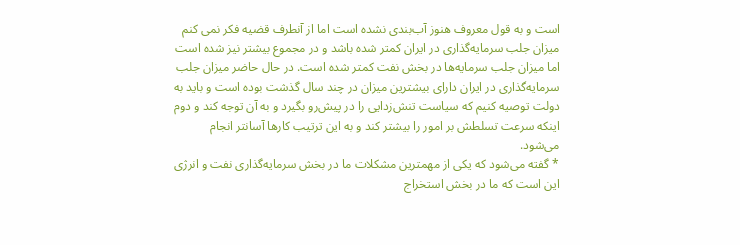است و به قول معروف هنوز آب‌بندی نشده است اما از آنطرف قضیه فکر نمی کنم میزان جلب سرمایه‌گذاری در ایران کمتر شده باشد و در مجموع بیشتر نیز شده است اما میزان جلب سرمایه‌ها در بخش نفت کمتر شده است. در حال حاضر میزان جلب سرمایه‌گذاری در ایران دارای بیشترین میزان در چند سال گذشت بوده است و باید به دولت توصیه کنیم که سیاست تنش‌زدایی را در پیش‌رو بگیرد و به آن توجه کند و دوم اینکه سرعت تسلطش بر امور را بیشتر کند و به این ترتیب کارها آسانتر انجام می‌شود.
* گفته می‌شود که یکی از مهمترین مشکلات ما در بخش سرمایه‌گذاری نفت و انرژی این است که ما در بخش استخراج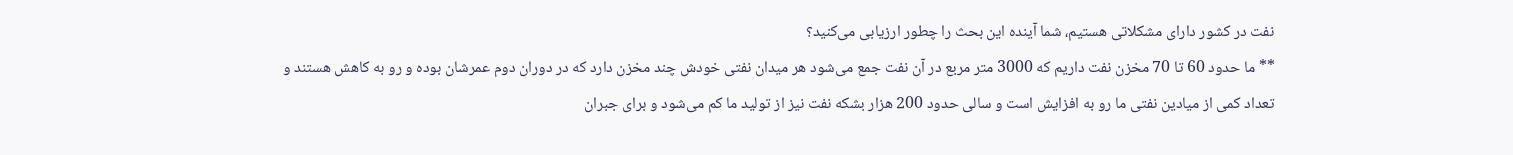نفت در کشور دارای مشکلاتی هستیم، شما آینده این بحث را چطور ارزیابی می‌کنید؟
** ما حدود 60 تا 70 مخزن نفت داریم که 3000 متر مربع در آن نفت جمع می‌شود هر میدان نفتی خودش چند مخزن دارد که در دوران دوم عمرشان بوده و رو به کاهش هستند و تعداد کمی از میادین نفتی ما رو به افزایش است و سالی حدود 200 هزار بشکه نفت نیز از تولید ما کم می‌شود و برای جبران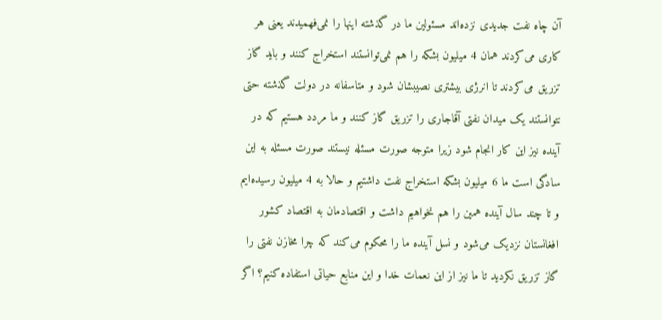آن چاه نفت جدیدی نزده‌اند مسئولین ما در گذشته اینها را نمی‌فهمیدند یعنی هر کاری می‌کردند همان 4 میلیون بشکه را هم نمی‌توانستند استخراج کنند و باید گاز تزریق می‌کردند تا انرژی بیشتری نصیبشان شود و متاسفانه در دولت گذشته حتی نتوانستند یک میدان نفتی آقاجاری را تزریق گاز کنند و ما مردد هستیم که در آینده نیز این کار انجام شود زیرا متوجه صورت مسئله نیستند صورت مسئله به این سادگی است ما 6 میلیون بشکه استخراج نفت داشتیم و حالا به 4 میلیون رسیده‌ایم و تا چند سال آینده همین را هم نخواهیم داشت و اقتصادمان به اقتصاد کشور افغانستان نزدیک می‌شود و نسل آینده ما را محکوم می‌کند که چرا مخازن نفتی را گاز تزریق نکردید تا ما نیز از این نعمات خدا و این منابع حیاتی استفاده کنیم؟ اگر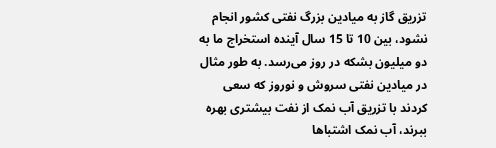تزریق گاز به میادین بزرگ نفتی کشور انجام نشود، بین 10 تا 15 سال آینده استخراج ما به دو میلیون بشکه در روز می‌رسد. به طور مثال در میادین نفتی سروش و نوروز که سعی کردند با تزریق آب نمک از نفت بیشتری بهره ببرند، آب نمک اشتباها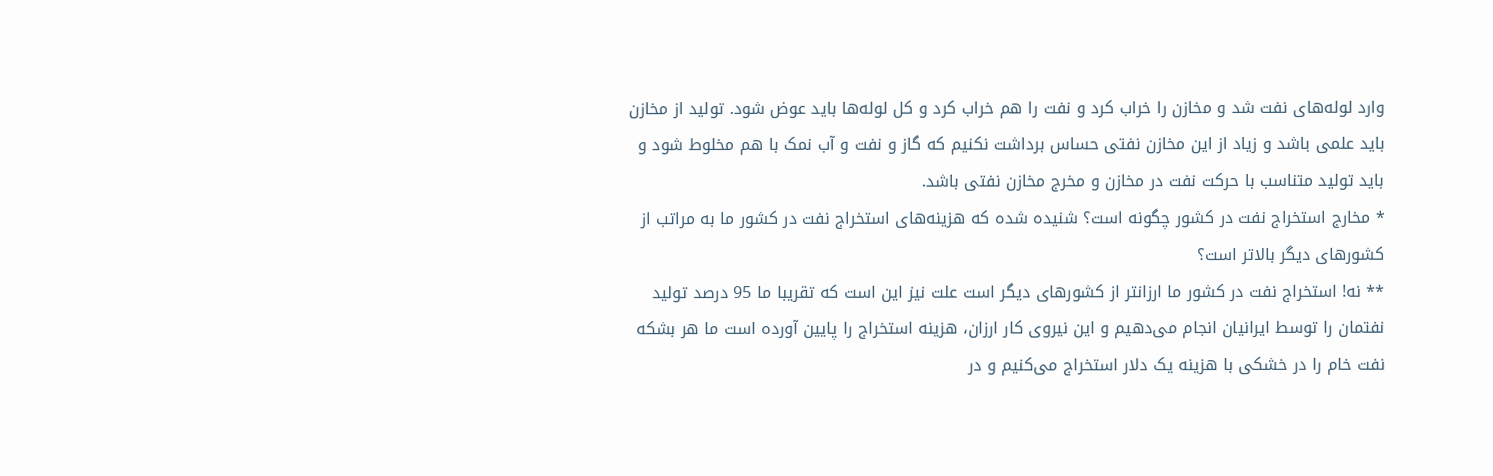وارد لوله‌های نفت شد و مخازن را خراب کرد و نفت را هم خراب کرد و کل لوله‌ها باید عوض شود. تولید از مخازن باید علمی باشد و زیاد از این مخازن نفتی حساس برداشت نکنیم که گاز و نفت و آب نمک با هم مخلوط شود و باید تولید متناسب با حرکت نفت در مخازن و مخرج مخازن نفتی باشد.
* مخارج استخراج نفت در کشور چگونه است؟ شنیده شده که هزینه‌های استخراج نفت در کشور ما به مراتب از کشورهای دیگر بالاتر است؟
** نه! استخراج نفت در کشور ما ارزانتر از کشورهای دیگر است علت نیز این است که تقریبا ما 95 درصد تولید نفتمان را توسط ایرانیان انجام می‌دهیم و این نیروی کار ارزان، هزینه استخراج را پایین آورده است ما هر بشکه نفت خام را در خشکی با هزینه یک دلار استخراج می‌کنیم و در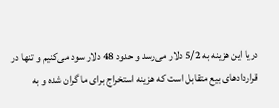دریا این هزینه به 5/2 دلار می‌رسد و حدود 48 دلار سود می‌کنیم و تنها در قراردادهای بیع متقابل است که هزینه استخراج برای ما گران شده و به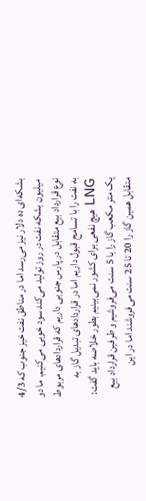بشکه‌ای ده دلار نیز می‌رسد اما در مناطق نفت خیز جنوب که 4/3 میلیون بشکه نفت در روز تولید می‌کند سود خوبی می‌کنیم. ما دو نوع قرارداد بیع متقابل در پارس جنوبی داریم که قراردادهای مربوط به نفت را با تسامح قبول داریم اما در قراردادهای تبدیل گاز به LNG هیچ نفعی برای کشور نمی‌بینیم بطور خلاصه باید گفت: یک متر مکعب گاز را با 5 سنت می‌فروشیم و طرفین قرارداد بیع متقابل همین گاز را 20 تا 25 سنت می‌فروشند اما در این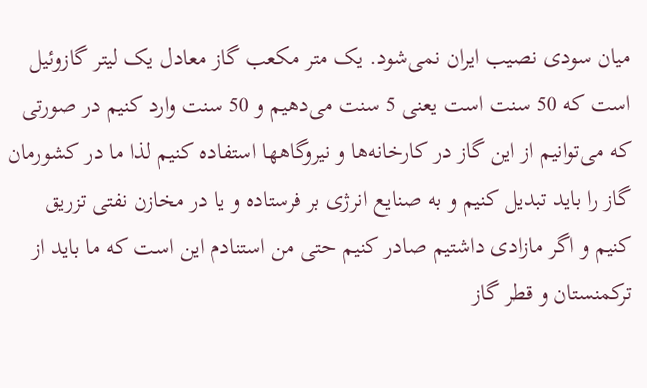میان سودی نصیب ایران نمی‌شود. یک متر مکعب گاز معادل یک لیتر گازوئیل است که 50 سنت است یعنی 5 سنت می‌دهیم و 50 سنت وارد کنیم در صورتی که می‌توانیم از این گاز در کارخانه‌ها و نیروگاهها استفاده کنیم لذا ما در کشورمان گاز را باید تبدیل کنیم و به صنایع انرژی بر فرستاده و یا در مخازن نفتی تزریق کنیم و اگر مازادی داشتیم صادر کنیم حتی من استنادم این است که ما باید از ترکمنستان و قطر گاز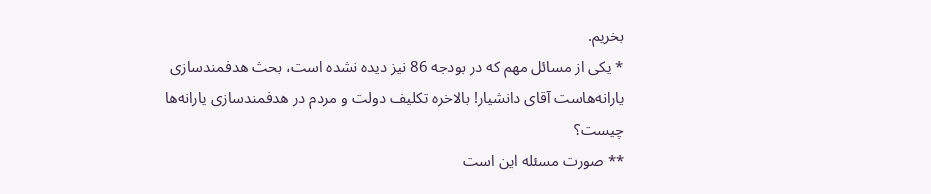بخریم.
* یکی از مسائل مهم که در بودجه 86 نیز دیده نشده است، بحث هدفمندسازی یارانه‌هاست آقای دانشیار! بالاخره تکلیف دولت و مردم در هدفمندسازی یارانه‌ها چیست؟
** صورت مسئله این است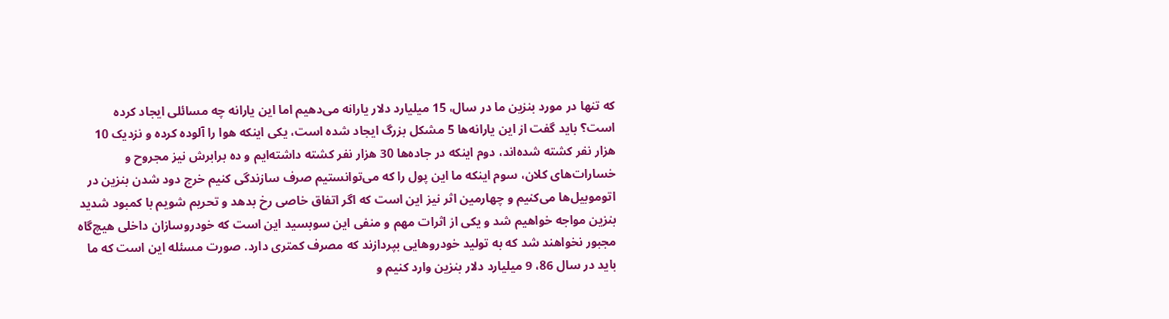که تنها در مورد بنزین ما در سال، 15 میلیارد دلار یارانه می‌دهیم اما این یارانه چه مسائلی ایجاد کرده است؟ باید گفت از این یارانه‌ها 5 مشکل بزرگ ایجاد شده است، یکی اینکه هوا را آلوده کرده و نزدیک 10 هزار نفر کشته شده‌اند، دوم اینکه در جاده‌ها 30 هزار نفر کشته داشته‌ایم و ده برابرش نیز مجروح و خسارات‌های کلان، سوم اینکه ما این پول را که می‌توانستیم صرف سازندگی کنیم خرج دود شدن بنزین در اتوموبیل‌ها می‌کنیم و چهارمین اثر نیز این است که اگر اتفاق خاصی رخ بدهد و تحریم شویم با کمبود شدید بنزین مواجه خواهیم شد و یکی از اثرات مهم و منفی این سوبسید این است که خودروسازان داخلی هیچ‌گاه مجبور نخواهند شد که به تولید خودروهایی بپردازند که مصرف کمتری دارد. صورت مسئله این است که ما باید در سال 86، 9 میلیارد دلار بنزین وارد کنیم و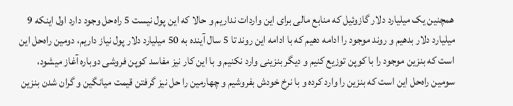همچنین یک میلیارد دلار گازوئیل که منابع مالی برای این واردات نداریم و حالا که این پول نیست 5 راه‌حل وجود دارد اول اینکه 9 میلیارد دلار بدهیم و روند موجود را ادامه دهیم که با ادامه این روند تا 5 سال آینده به 50 میلیارد دلار پول نیاز داریم، دومین راه‌حل این است که بنزین موجود را با کوپن توزیع کنیم و دیگر بنزینی وارد نکنیم و با این کار نیز مفاسد کوپن فروشی دوباره آغاز میشود، سومین راه‌حل این است که بنزین را وارد کرده و با نرخ خودش بفروشیم و چهارمین را حل نیز گرفتن قیمت میانگین و گران شدن بنزین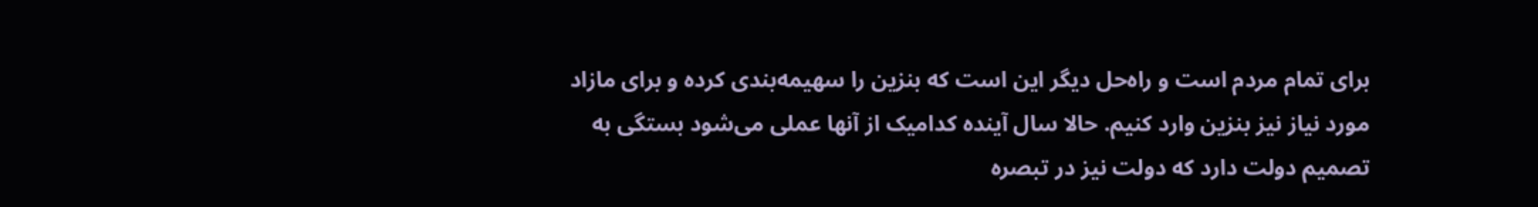برای تمام مردم است و راه‌حل دیگر این است که بنزین را سهیمه‌بندی کرده و برای مازاد مورد نیاز نیز بنزین وارد کنیم. حالا سال آینده کدامیک از آنها عملی می‌شود بستگی به تصمیم دولت دارد که دولت نیز در تبصره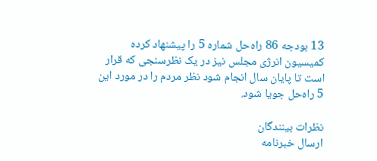13 بودجه 86 راه‌حل شماره 5 را پیشنهاد کرده کمیسیون انرژی مجلس نیز در یک نظرسنجی که قرار است تا پایان سال انجام شود نظر مردم را در مورد این 5 راه‌حل جویا شود.

نظرات بینندگان
ارسال خبرنامه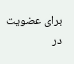برای عضویت در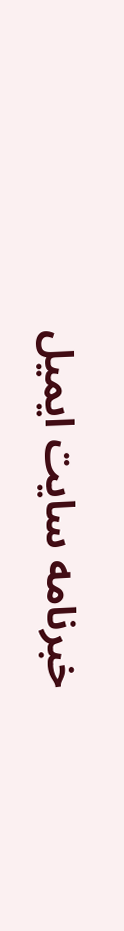خبرنامه سایت ایمیل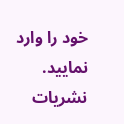خود را وارد نمایید.
نشریات